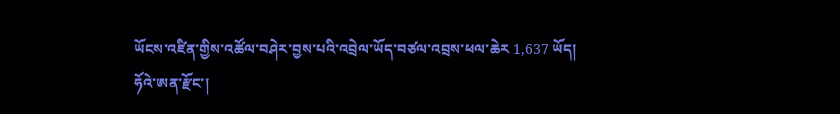ཡོངས་འཛིན་གྱིས་འཚོལ་བཤེར་བྱས་པའི་འབྲེལ་ཡོད་བཙལ་འབྲས་ཕལ་ཆེར 1,637 ཡོད།
ཧོའེ་ཨན་རྫོང་།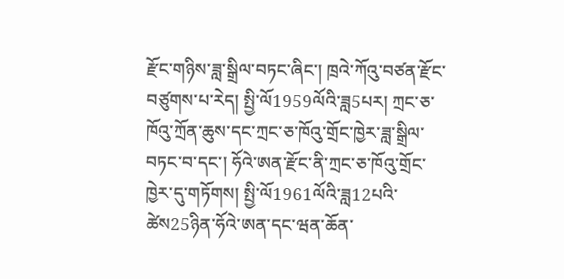རྫོང་གཉིས་ཟླ་སྒྲིལ་བཏང་ཞིང་། ཁྲའེ་ཀོའུ་བཙན་རྫོང་བཙུགས་པ་རེད། སྤྱི་ལོ1959ལོའི་ཟླ5པར། ཀྲང་ཅ་ཁོའུ་ཀྲོན་ཆུས་དང་ཀྲང་ཅ་ཁོའུ་གྲོང་ཁྱེར་ཟླ་སྒྲིལ་བཏང་བ་དང་། ཧོའེ་ཨན་རྫོང་ནི་ཀྲང་ཅ་ཁོའུ་གྲོང་ཁྱེར་དུ་གཏོགས། སྤྱི་ལོ1961ལོའི་ཟླ12པའི་ཚེས25ཉིན་ཧོའེ་ཨན་དང་ཝན་ཆོན་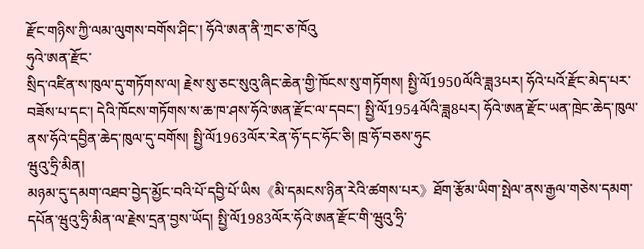རྫོང་གཉིས་ཀྱི་ལམ་ལུགས་བགོས་ཤིང་། ཧོའེ་ཨན་ནི་ཀྲང་ཅ་ཁོའུ
ཧུའེ་ཨན་རྫོང་
སྲིད་འཛིན་ས་ཁུལ་དུ་གཏོགས་ལ། རྗེས་སུ་ཅང་སུའུ་ཞིང་ཆེན་གྱི་ཁོངས་སུ་གཏོགས། སྤྱི་ལོ1950ལོའི་ཟླ3པར། ཧོའེ་པའོ་རྫོང་མེད་པར་བཟོས་པ་དང་། དེའི་ཁོངས་གཏོགས་ས་ཆ་ཁ་ཤས་ཧོའེ་ཨན་རྫོང་ལ་དབང་། སྤྱི་ལོ1954ལོའི་ཟླ8པར། ཧོའེ་ཨན་རྫོང་ཡན་ཁྲེང་ཆེད་ཁུལ་ནས་ཧོའེ་དབྱིན་ཆེད་ཁུལ་དུ་བགོས། སྤྱི་ལོ1963ལོར་རེན་ཧོ་དང་ཧོང་ཅི། ཁྲ་ཧོ་བཅས་ཧུང
ཝུའུ་ཧྲི་མིན།
མཉམ་དུ་དམག་འཐབ་བྱེད་མྱོང་བའི་པོ་དབྱི་པོ་ཡིས《མི་དམངས་ཉིན་རེའི་ཚགས་པར》ཐོག་རྩོམ་ཡིག་སྤེལ་ནས་རྒྱལ་གཅེས་དམག་དཔོན་ཝུའུ་ཧྲི་མིན་ལ་རྗེས་དྲན་བྱས་ཡོད། སྤྱི་ལོ1983ལོར་ཧོའེ་ཨན་རྫོང་གི་ཝུའུ་ཧྲི་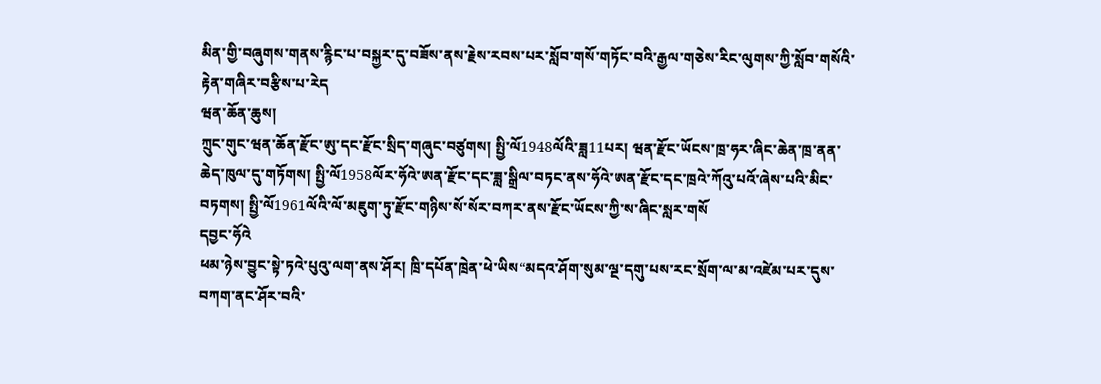མིན་གྱི་བཞུགས་གནས་རྙིང་པ་བསྐྱར་དུ་བཟོས་ནས་རྗེས་རབས་པར་སློབ་གསོ་གཏོང་བའི་རྒྱལ་གཅེས་རིང་ལུགས་ཀྱི་སློབ་གསོའི་རྟེན་གཞིར་བརྩིས་པ་རེད
ཝན་ཆོན་ཆུས།
ཀྲུང་གུང་ཝན་ཆོན་རྫོང་ཨུ་དང་རྫོང་སྲིད་གཞུང་བཙུགས། སྤྱི་ལོ1948ལོའི་ཟླ11པར། ཝན་རྫོང་ཡོངས་ཁྲ་ཧར་ཞིང་ཆེན་ཁྲ་ནན་ཆེད་ཁུལ་དུ་གཏོགས། སྤྱི་ལོ1958ལོར་ཧོའེ་ཨན་རྫོང་དང་ཟླ་སྒྲིལ་བཏང་ནས་ཧོའེ་ཨན་རྫོང་དང་ཁྲའེ་ཀོའུ་པའོ་ཞེས་པའི་མིང་བཏགས། སྤྱི་ལོ1961ལོའི་ལོ་མཇུག་ཏུ་རྫོང་གཉིས་སོ་སོར་བཀར་ནས་རྫོང་ཡོངས་ཀྱི་ས་ཞིང་སླར་གསོ
དབྱང་ཧོའེ
ཕམ་ཉེས་བྱུང་སྟེ་ཏའེ་པུའུ་ལག་ནས་ཤོར། ཁྲི་དཔོན་ཁྲེན་ཕེ་ཡིས“མདའ་ཤོག་སུམ་ལྔ་དགུ་པས་རང་སྲོག་ལ་མ་འཛེམ་པར་དུས་བཀག་ནང་ཤོར་བའི་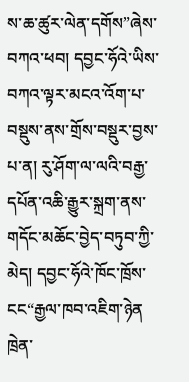ས་ཆ་ཚུར་ལེན་དགོས”ཞེས་བཀའ་ཕབ། དབྱང་ཧོའེ་ཡིས་བཀའ་ལྟར་མངའ་འོག་པ་བསྡུས་ནས་གྲོས་བསྡུར་བྱས་པ་ན། རུ་ཤོག་ལ་ལའི་བརྒྱ་དཔོན་འཆི་རྒྱུར་སྐྲག་ནས་གདོང་མཆོང་བྱེད་བཏུབ་ཀྱི་མེད། དབྱང་ཧོའེ་ཁོང་ཁྲོས་ངང“རྒྱལ་ཁབ་འཇིག་ཉེན
ཁྲེན་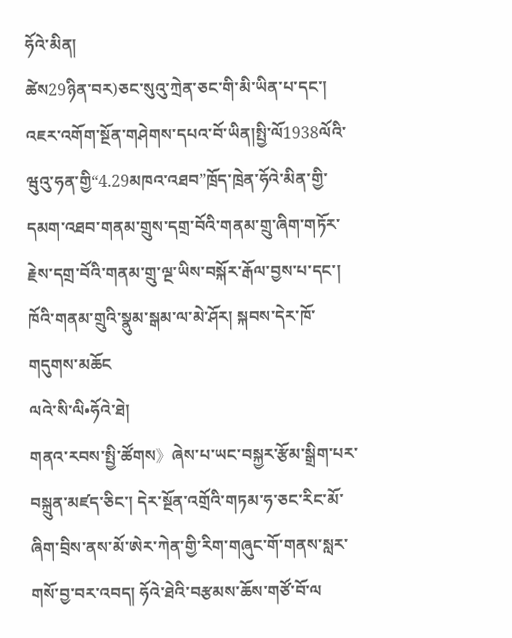ཧོའེ་མིན།
ཚེས29ཉིན་བར)ཅང་སུའུ་ཀྲེན་ཅང་གི་མི་ཡིན་པ་དང་། འཇར་འགོག་སྔོན་གཤེགས་དཔའ་བོ་ཡིན།སྤྱི་ལོ1938ལོའི་ཝུའུ་ཧན་གྱི“4.29མཁའ་འཐབ”ཁྲོད་ཁྲེན་ཧོའེ་མིན་གྱི་དམག་འཐབ་གནམ་གྲུས་དགྲ་བོའི་གནམ་གྲུ་ཞིག་གཏོར་རྗེས་དགྲ་བོའི་གནམ་གྲུ་ལྔ་ཡིས་བསྐོར་རྒོལ་བྱས་པ་དང་། ཁོའི་གནམ་གྲུའི་སྣུམ་སྒམ་ལ་མེ་ཤོར། སྐབས་དེར་ཁོ་གདུགས་མཆོང
ལའེ་སི་ལི•ཧོའེ་ཐེ།
གནའ་རབས་སྤྱི་ཚོགས》ཞེས་པ་ཡང་བསྐྱར་རྩོམ་སྒྲིག་པར་བསྐྲུན་མཛད་ཅིང་། དེར་སྔོན་འགྲོའི་གཏམ་ཧ་ཅང་རིང་མོ་ཞིག་བྲིས་ནས་མོ་ཨེར་ཀེན་གྱི་རིག་གཞུང་གོ་གནས་སླར་གསོ་བྱ་བར་འབད། ཧོའེ་ཐེའི་བརྩམས་ཆོས་གཙོ་བོ་ལ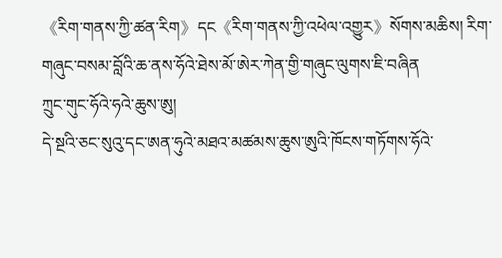《རིག་གནས་ཀྱི་ཚན་རིག》དང《རིག་གནས་ཀྱི་འཕེལ་འགྱུར》སོགས་མཆིས། རིག་གཞུང་བསམ་བློའི་ཆ་ནས་ཧོའེ་ཐེས་མོ་ཨེར་ཀེན་གྱི་གཞུང་ལུགས་ཇི་བཞིན
ཀྲུང་གུང་ཧོའེ་ཧའེ་ཆུས་ཨུ།
དེ་སྔའི་ཅང་སུའུ་དང་ཨན་ཧུའེ་མཐའ་མཚམས་ཆུས་ཨུའི་ཁོངས་གཏོགས་ཧོའེ་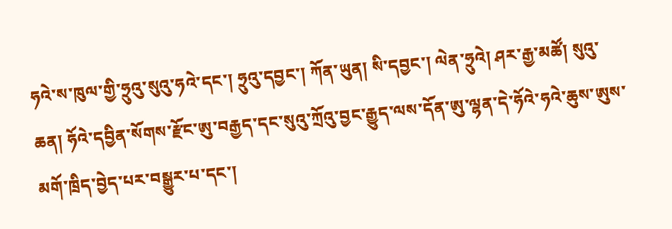ཧའེ་ས་ཁུལ་གྱི་ཧྲུའུ་སུའུ་ཧའེ་དང་། ཧྲུའུ་དབྱང་། ཀོན་ཡུན། སི་དབྱང་། ལེན་ཧྲུའེ། ཤར་རྒྱ་མཚོ། སུའུ་ཆན། ཧོའེ་དབྱིན་སོགས་རྫོང་ཨུ་བརྒྱད་དང་སུའུ་ཀྲོའུ་བྱང་རྒྱུད་ལས་དོན་ཨུ་ལྷན་དེ་ཧོའེ་ཧའེ་ཆུས་ཨུས་མགོ་ཁྲིད་བྱེད་པར་བསྒྱུར་པ་དང་།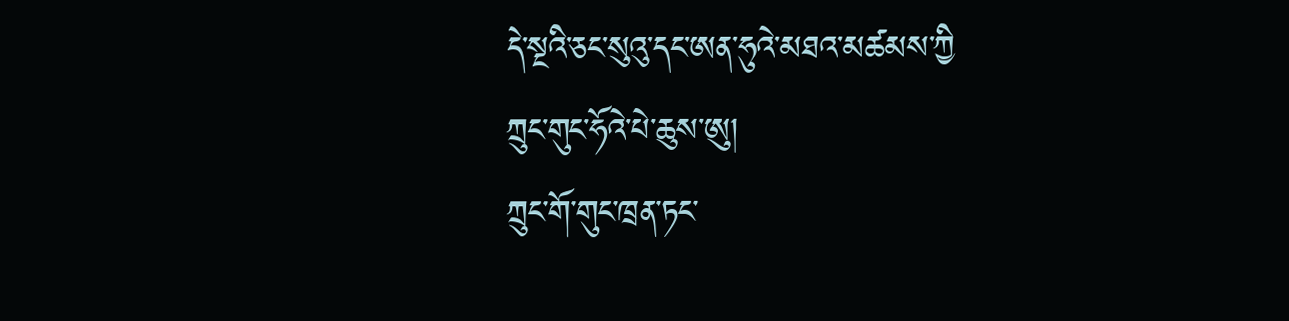དེ་སྔའི་ཅང་སུའུ་དང་ཨན་ཧུའེ་མཐའ་མཚམས་ཀྱི
ཀྲུང་གུང་ཧོའེ་པེ་ཆུས་ཨུ།
ཀྲུང་གོ་གུང་ཁྲན་ཏང་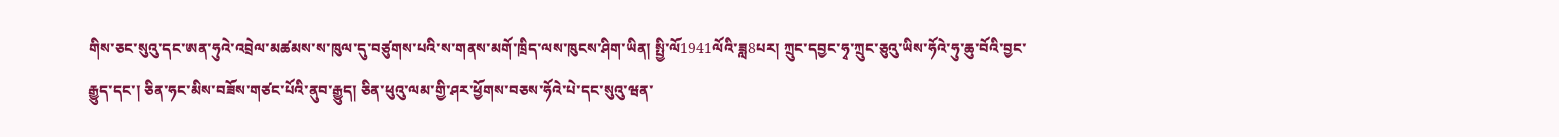གིས་ཅང་སུའུ་དང་ཨན་ཧུའེ་འབྲེལ་མཚམས་ས་ཁུལ་དུ་བཙུགས་པའི་ས་གནས་མགོ་ཁྲིད་ལས་ཁུངས་ཤིག་ཡིན། སྤྱི་ལོ1941ལོའི་ཟླ8པར། ཀྲུང་དབྱང་ཧྭ་ཀྲུང་ཅུའུ་ཡིས་ཧོའེ་ཧུ་ཆུ་བོའི་བྱང་རྒྱུད་དང་། ཅིན་ཧང་མིས་བཟོས་གཙང་པོའི་ནུབ་རྒྱུད། ཅིན་ཕུའུ་ལམ་གྱི་ཤར་ཕྱོགས་བཅས་ཧོའེ་པེ་དང་སུའུ་ཝན་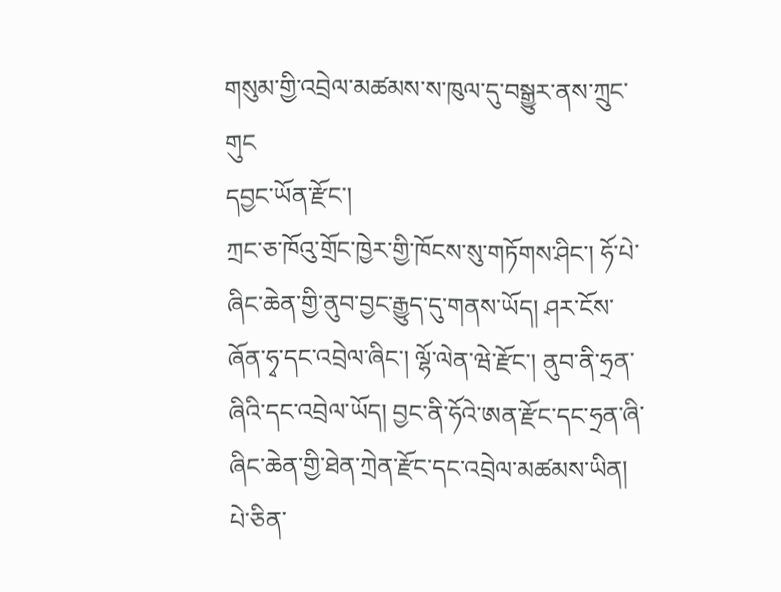གསུམ་གྱི་འབྲེལ་མཚམས་ས་ཁུལ་དུ་བསྒྱུར་ནས་ཀྲུང་གུང
དབྱང་ཡོན་རྫོང་།
ཀྲང་ཅ་ཁོའུ་གྲོང་ཁྱེར་གྱི་ཁོངས་སུ་གཏོགས་ཤིང་། ཧོ་པེ་ཞིང་ཆེན་གྱི་ནུབ་བྱང་རྒྱུད་དུ་གནས་ཡོད། ཤར་ངོས་ཞོན་ཧྭ་དང་འབྲེལ་ཞིང་། ལྷོ་ལེན་ཝེ་རྫོང་། ནུབ་ནི་ཧྲན་ཞིའི་དང་འབྲེལ་ཡོད། བྱང་ནི་ཧོའེ་ཨན་རྫོང་དང་ཧྲན་ཞི་ཞིང་ཆེན་གྱི་ཐེན་ཀྲེན་རྫོང་དང་འབྲེལ་མཚམས་ཡིན། པེ་ཅིན་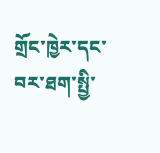གྲོང་ཁྱེར་དང་བར་ཐག་སྤྱི་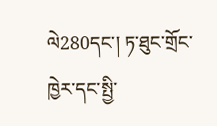ལེ280དང་། ཏ་ཐུང་གྲོང་ཁྱེར་དང་སྤྱི་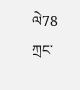ལེ78 ཀྲང་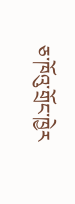ཅ་ཁོའུ་གྲོང་ཁྱེར